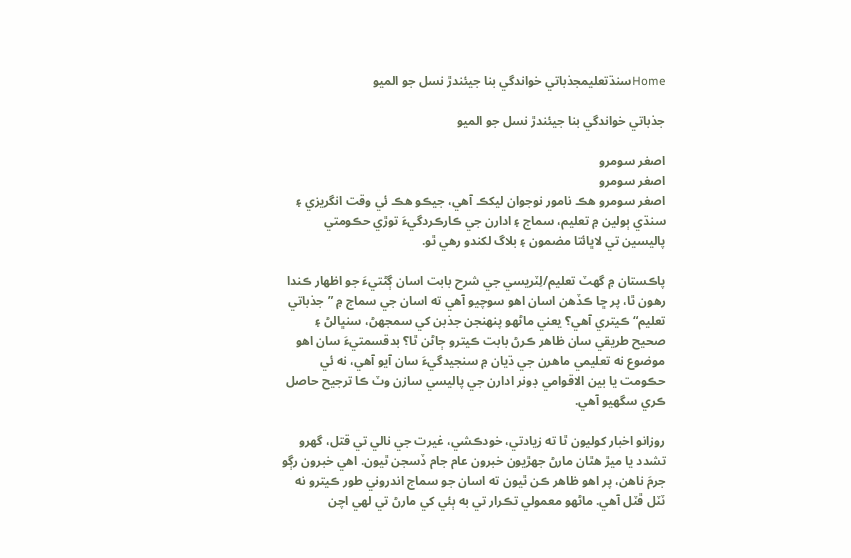Homeسنڌتعليمجذباتي خواندگي بنا جيئندڙ نسل جو الميو

جذباتي خواندگي بنا جيئندڙ نسل جو الميو

اصغر سومرو
اصغر سومرو
اصغر سومرو ھڪ نامور نوجوان ليکڪ آھي، جيڪو ھڪ ئي وقت انگريزي ۽ سنڌي ٻولين ۾ تعليم، سماج ۽ ادارن جي ڪارڪردگيءَ توڙي حڪومتي پاليسين تي لاڀائتا مضمون ۽ بلاگ لکندو رھي ٿو.

پاڪستان ۾ گهٽ تعليم/لِٽريسي جي شرح بابت اسان ڳڻتيءَ جو اظھار ڪندا رهون ٿا، پر ڇا ڪڏهن اسان اهو سوچيو آهي ته اسان جي سماج ۾ ”جذباتي تعليم“ ڪيتري آهي؟ يعني ماڻهو پنھنجن جذبن کي سمجهڻ، سنڀالڻ ۽ صحيح طريقي سان ظاهر ڪرڻ بابت ڪيترو ڄاڻن ٿا؟ بدقسمتيءَ سان اهو موضوع نه تعليمي ماهرن جي ڌيان ۾ سنجيدگيءَ سان آيو آهي، نه ئي حڪومت يا بين الاقوامي ڊونر ادارن جي پاليسي سازن وٽ ڪا ترجيح حاصل ڪري سگهيو آهي.

روزانو اخبار کوليون ٿا ته زيادتي، خودڪشي، غيرت جي نالي تي قتل، گهرو تشدد يا ميڙ هٿان مارڻ جھڙيون خبرون عام جام ڏسجن ٿيون. اهي خبرون رڳو جرمَ ناهن، پر اهو ظاهر ڪن ٿيون ته اسان جو سماج اندروني طور ڪيترو نه ٽٽل ڦٽل آهي. ماڻهو معمولي تڪرار تي به ٻئي کي مارڻ تي لھي اچن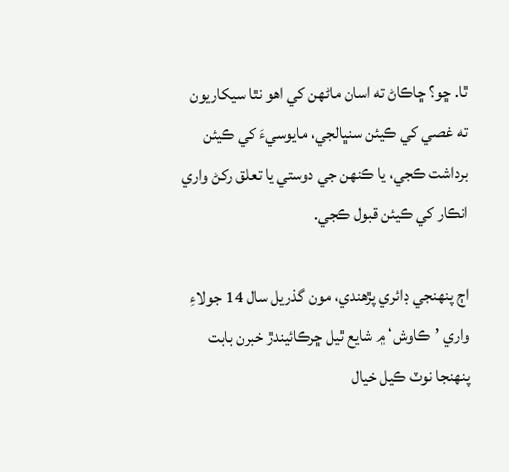ٿا. ڇو؟ ڇاڪاڻ ته اسان ماڻهن کي اهو نٿا سيکاريون ته غصي کي ڪيئن سنڀالجي، مايوسيءَ کي ڪيئن برداشت ڪجي، يا ڪنھن جي دوستي يا تعلق رکڻ واري انڪار کي ڪيئن قبول ڪجي.

اڄ پنھنجي ڊائري پڙهندي، مون گذريل سال 14 جولاءِ واري ’ڪاوش‘ ۾ شايع ٿيل ڇرڪائيندڙ خبرن بابت پنھنجا نوٽ ڪيل خيال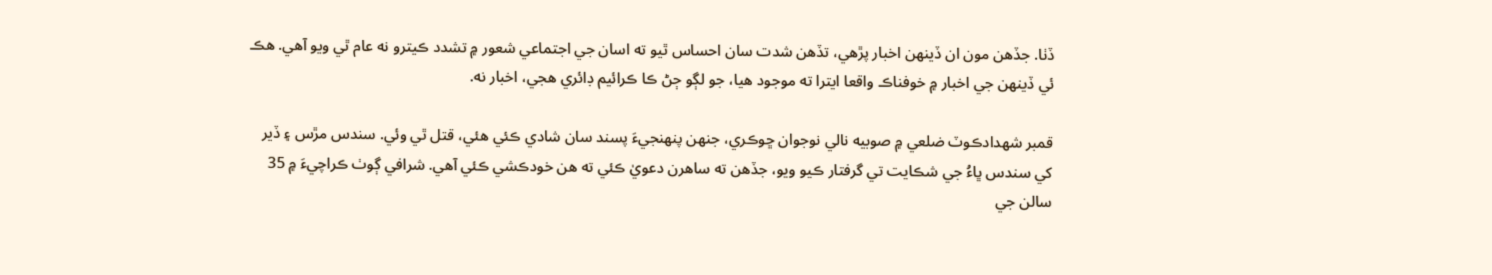ڏٺا. جڏهن مون ان ڏينھن اخبار پڙهي، تڏهن شدت سان احساس ٿيو ته اسان جي اجتماعي شعور ۾ تشدد ڪيترو نه عام ٿي ويو آهي. هڪ ئي ڏينھن جي اخبار ۾ خوفناڪ واقعا ايترا ته موجود هيا، جو لڳو ڄڻ ڪا ڪرائيم ڊائري هجي، اخبار نه.

قمبر شهدادڪوٽ ضلعي ۾ صوبيه نالي نوجوان ڇوڪري، جنھن پنھنجيءَ پسند سان شادي ڪئي هئي، قتل ٿي وئي. سندس مڙس ۽ ڏير کي سندس ڀاءُ جي شڪايت تي گرفتار ڪيو ويو، جڏهن ته ساهرن دعويٰ ڪئي ته هن خودڪشي ڪئي آهي. شرافي ڳوٺ ڪراچيءَ ۾ 35 سالن جي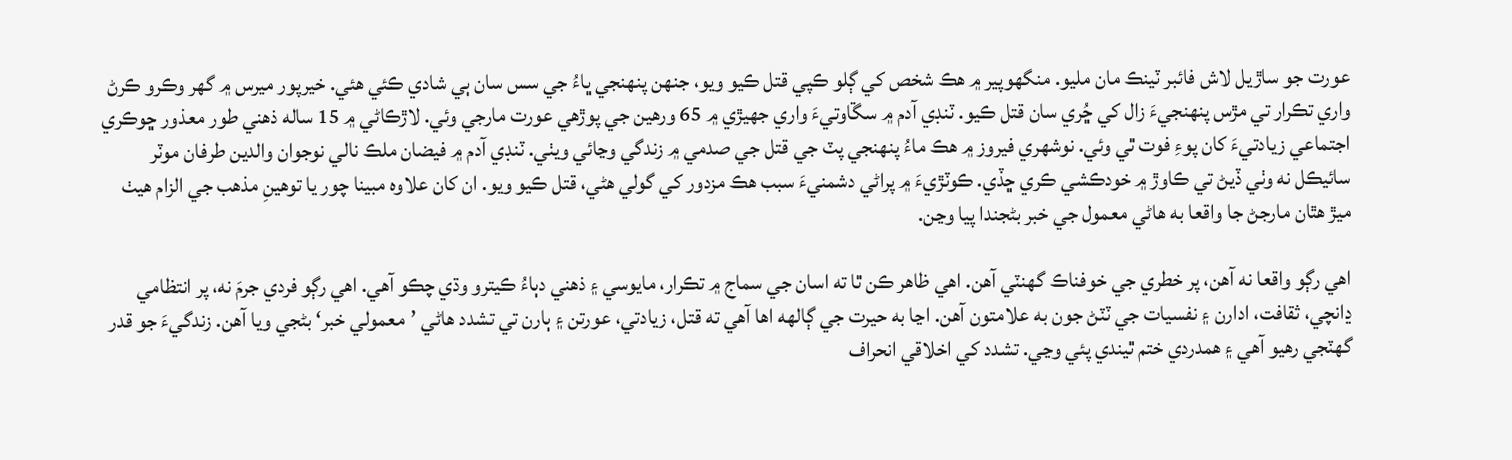عورت جو ساڙيل لاش فائبر ٽينڪ مان مليو. منگهوپير ۾ هڪ شخص کي ڳلو ڪپي قتل ڪيو ويو، جنھن پنھنجي ڀاءُ جي سس سان ٻي شادي ڪئي هئي. خيرپور ميرس ۾ گهر وڪرو ڪرڻ واري تڪرار تي مڙس پنھنجيءَ زال کي ڇُري سان قتل ڪيو. ٽنڊي آدم ۾ سڱاوتيءَ واري جهيڙي ۾ 65 ورهين جي پوڙهي عورت مارجي وئي. لاڙڪاڻي ۾ 15 ساله ذهني طور معذور ڇوڪري اجتماعي زيادتيءَ کان پوءِ فوت ٿي وئي. نوشھري فيروز ۾ هڪ ماءُ پنھنجي پٽ جي قتل جي صدمي ۾ زندگي وڃائي ويٺي. ٽنڊي آدم ۾ فيضان ملڪ نالي نوجوان والدين طرفان موٽر سائيڪل نه وٺي ڏيڻ تي ڪاوڙ ۾ خودڪشي ڪري ڇڏي. ڪوٽڙيءَ ۾ پراڻي دشمنيءَ سبب هڪ مزدور کي گولي هڻي، قتل ڪيو ويو. ان کان علاوه مبينا چور يا توهينِ مذهب جي الزام هيٺ ميڙ هٿان مارجڻ جا واقعا به هاڻي معمول جي خبر بڻجندا پيا وڃن.

اهي رڳو واقعا نه آهن، پر خطري جي خوفناڪ گھنٽي آهن. اهي ظاهر ڪن ٿا ته اسان جي سماج ۾ تڪرار، مايوسي ۽ ذهني دٻاءُ ڪيترو وڌي چڪو آهي. اهي رڳو فردي جرمَ نه، پر انتظامي ڍانچي، ثقافت، ادارن ۽ نفسيات جي ٽٽڻ جون به علامتون آهن. اڃا به حيرت جي ڳالهه اها آهي ته قتل، زيادتي، عورتن ۽ ٻارن تي تشدد هاڻي ’معمولي خبر‘ بڻجي ويا آهن. زندگيءَ جو قدر گهٽجي رهيو آهي ۽ همدردي ختم ٿيندي پئي وڃي. تشدد کي اخلاقي انحراف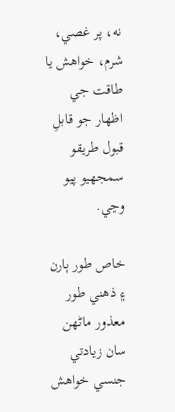نه، پر غصي، شرم، خواهش يا طاقت جي اظھار جو قابلِ قبول طريقو سمجهيو پيو وڃي.

خاص طور ٻارن ۽ ذهني طور معذور ماڻهن سان زيادتي جنسي خواهش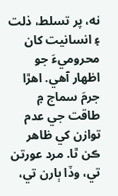نه، پر تسلط، ذلت ۽ انسانيت کان محروميءَ جو اظھار آهي. اهڙا جرمَ سماج ۾ طاقت جي عدم توازن کي ظاهر ڪن ٿا. مرد عورتن تي، وڏا ٻارن تي،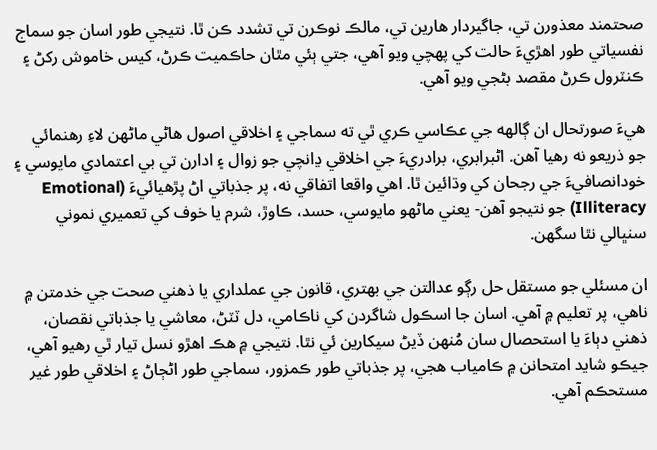صحتمند معذورن تي، جاگيردار هارين تي، مالڪ نوڪرن تي تشدد ڪن ٿا. نتيجي طور اسان جو سماج نفسياتي طور اهڙيءَ حالت کي پھچي ويو آهي، جتي ٻئي مٿان حاڪميت ڪرڻ، کيس خاموش رکڻ ۽ ڪنٽرول ڪرڻ مقصد بڻجي ويو آهي.

هيءَ صورتحال ان ڳالهه جي عڪاسي ڪري ٿي ته سماجي ۽ اخلاقي اصول هاڻي ماڻهن لاءِ رهنمائي جو ذريعو نه رهيا آهن. اڻبرابري، برادريءَ جي اخلاقي ڍانچي جو زوال ۽ ادارن تي بي اعتمادي مايوسي ۽ خودانصافيءَ جي رجحان کي وڌائين ٿا. اهي واقعا اتفاقي نه، پر جذباتي اڻ پڙهيائيءَ (Emotional Illiteracy) جو نتيجو آهن- يعني ماڻهو مايوسي، حسد، ڪاوڙ، شرم يا خوف کي تعميري نموني سنڀالي نٿا سگهن.

ان مسئلي جو مستقل حل رڳو عدالتن جي بھتري، قانون جي عملداري يا ذهني صحت جي خدمتن ۾ ناهي، پر تعليم ۾ آهي. اسان جا اسڪول شاگردن کي ناڪامي، دل ٽٽڻ، معاشي يا جذباتي نقصان، ذهني دٻاءَ يا استحصال سان مُنھن ڏيڻ سيکارين ئي نٿا. نتيجي ۾ هڪ اهڙو نسل تيار ٿي رهيو آهي، جيڪو شايد امتحانن ۾ ڪامياب هجي، پر جذباتي طور ڪمزور، سماجي طور اڻڄاڻ ۽ اخلاقي طور غير مستحڪم آهي.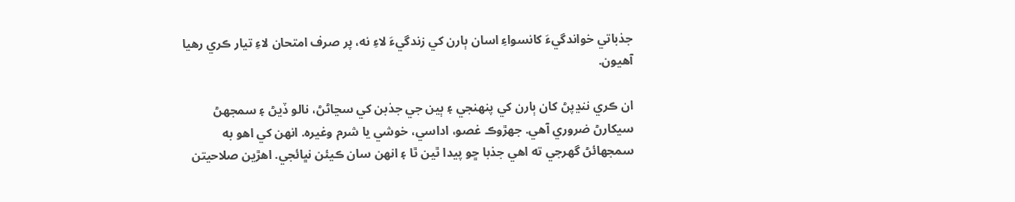جذباتي خواندگيءَ کانسواءِ اسان ٻارن کي زندگيءَ لاءِ نه، پر صرف امتحان لاءِ تيار ڪري رهيا آهيون.

ان ڪري ننڍپڻ کان ٻارن کي پنھنجي ۽ ٻين جي جذبن کي سڃاڻڻ، نالو ڏيڻ ۽ سمجهڻ سيکارڻ ضروري آهي. جھڙوڪ غصو، اداسي، خوشي يا شرم وغيره. انهن کي اهو به سمجهائڻ گهرجي ته اهي جذبا ڇو پيدا ٿين ٿا ۽ انهن سان ڪيئن نڀائجي. اهڙين صلاحيتن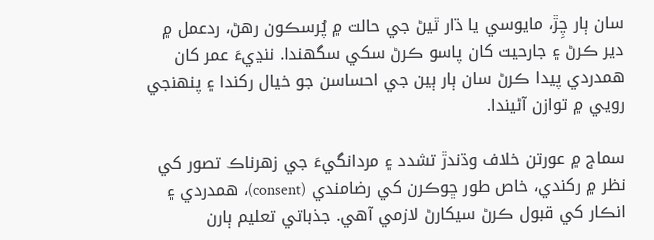سان ٻار چِڙ، مايوسي يا ڌار ٿيڻ جي حالت ۾ پُرسڪون رهڻ، ردعمل ۾ دير ڪرڻ ۽ جارحيت کان پاسو ڪرڻ سکي سگهندا. ننڍيءَ عمر کان همدردي پيدا ڪرڻ سان ٻار ٻين جي احساسن جو خيال رکندا ۽ پنھنجي رويي ۾ توازن آڻيندا.

سماج ۾ عورتن خلاف وڌندڙ تشدد ۽ مردانگيءَ جي زهرناڪ تصور کي نظر ۾ رکندي، خاص طور ڇوڪرن کي رضامندي (consent)، همدردي ۽ انڪار کي قبول ڪرڻ سيکارڻ لازمي آهي. جذباتي تعليم ٻارن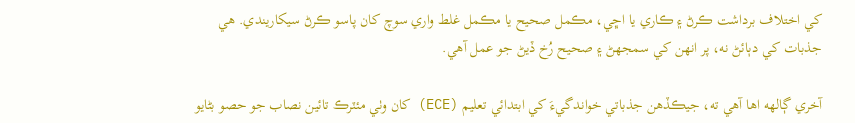کي اختلاف برداشت ڪرڻ ۽ ڪاري يا اڇي، مڪمل صحيح يا مڪمل غلط واري سوچ کان پاسو ڪرڻ سيکاريندي. هي جذبات کي دٻائڻ نه، پر انهن کي سمجهڻ ۽ صحيح رُخ ڏيڻ جو عمل آهي.

آخري ڳالهه اها آهي ته، جيڪڏهن جذباتي خواندگيءَ کي ابتدائي تعليم (ECE) کان وٺي مئٽرڪ تائين نصاب جو حصو بڻايو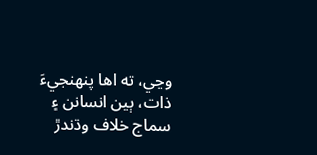وڃي، ته اها پنھنجيءَ ذات، ٻين انسانن ۽ سماج خلاف وڌندڙ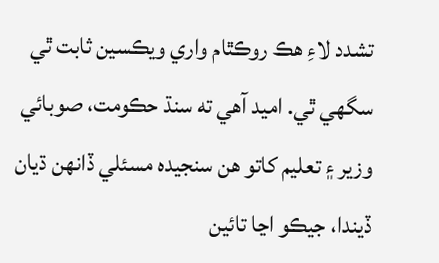تشدد لاءِ هڪ روڪٿام واري ويڪسين ثابت ٿي سگهي ٿي. اميد آهي ته سنڌ حڪومت، صوبائي وزير ۽ تعليم کاتو هن سنجيده مسئلي ڏانھن ڌيان ڏيندا، جيڪو اڃا تائين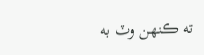ته ڪنھن وٽ به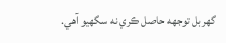گهربل توجهه حاصل ڪري نه سگهيو آهي.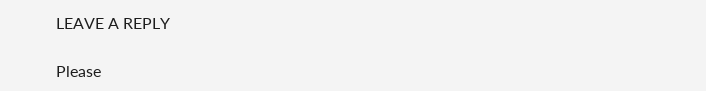LEAVE A REPLY

Please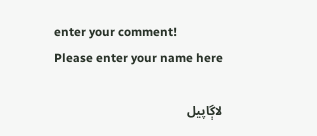enter your comment!
Please enter your name here

لاڳاپيل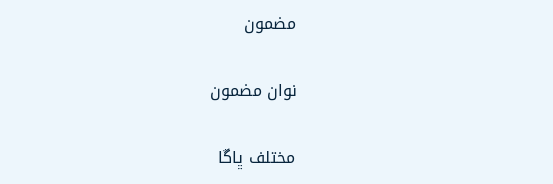مضمون

نوان مضمون

مختلف ڀاڱا